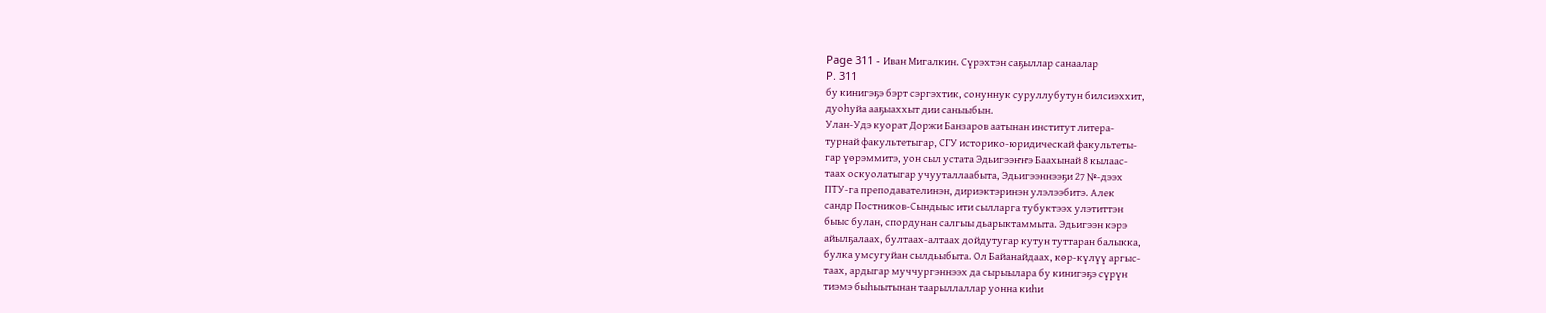Page 311 - Иван Мигалкин. Сүрэхтэн саҕыллар санаалар
P. 311
бу кинигэҕэ бэрт сэргэхтик, сонуннук суруллубутун билсиэххит,
дуоһуйа ааҕыаххыт дии саныыбын.
Улан-Удэ куорат Доржи Банзаров аатынан институт литера-
турнай факультетыгар, СГУ историко-юридическай факультеты-
гар үөрэммитэ, уон сыл устата Эдьигээҥҥэ Баахынай 8 кылаас-
таах оскуолатыгар учууталлаабыта, Эдьигээннээҕи 27 №-дээх
ПТУ-га преподавателинэн, дириэктэринэн улэлээбитэ. Алек
сандр Постников-Сындыыс ити сылларга тубуктээх улэтиттэн
быыс булан, спордунан салгыы дьарыктаммыта. Эдьигээн кэрэ
айылҕалаах, бултаах-алтаах дойдутугар кутун туттаран балыкка,
булка умсугуйан сылдьыбыта. Ол Байанайдаах, көр-күлүү аргыс-
таах, ардыгар муччургэннээх да сырыылара бу кинигэҕэ сүрүн
тиэмэ быһыытынан таарыллаллар уонна киһи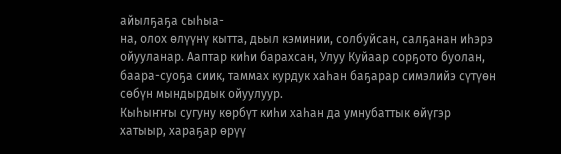айылҕаҕа сыһыа-
на, олох өлүүнү кытта, дьыл кэминии, солбуйсан, салҕанан иһэрэ
ойууланар. Ааптар киһи барахсан, Улуу Куйаар сорҕото буолан,
баара-суоҕа сиик, таммах курдук хаһан баҕарар симэлийэ сүтүөн
сөбүн мындырдык ойуулуур.
Кыһыҥҥы сугуну көрбүт киһи хаһан да умнубаттык өйүгэр
хатыыр, хараҕар өрүү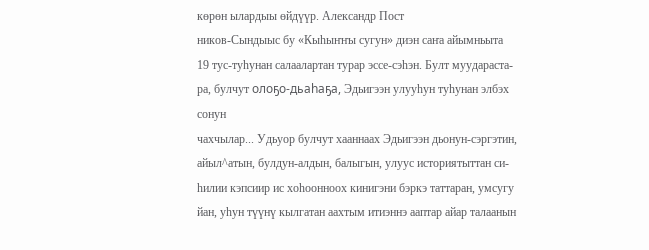көрөн ылардыы өйдүүр. Александр Пост
ников-Сындыыс бу «Кыһыҥҥы сугун» диэн саҥа айымньыта
19 тус-туһунан салаалартан турар эссе-сэһэн. Булт муудараста-
ра, булчут олоҕо-дьаһаҕа, Эдьигээн улууһун туһунан элбэх сонун
чахчылар... Удьуор булчут хааннаах Эдьигээн дьонун-сэргэтин,
айыл^атын, булдун-алдын, балыгын, улуус историятыттан си-
һилии кэпсиир ис хоһоонноох кинигэни бэркэ таттаран, умсугу
йан, уһун түүнү кылгатан аахтым итиэннэ ааптар айар талаанын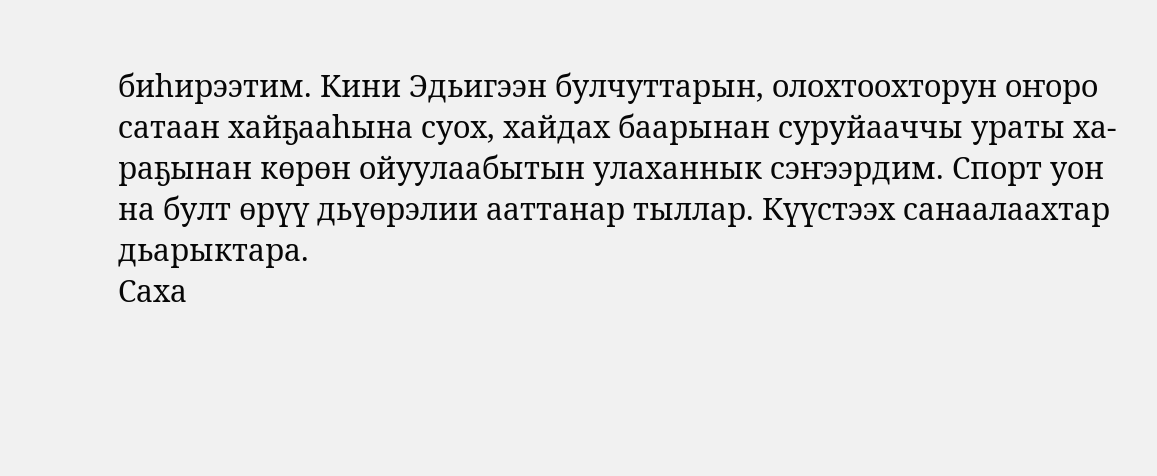биһирээтим. Кини Эдьигээн булчуттарын, олохтоохторун оҥоро
сатаан хайҕааһына суох, хайдах баарынан суруйааччы ураты ха-
раҕынан көрөн ойуулаабытын улаханнык сэҥээрдим. Спорт уон
на булт өрүү дьүөрэлии ааттанар тыллар. Күүстээх санаалаахтар
дьарыктара.
Саха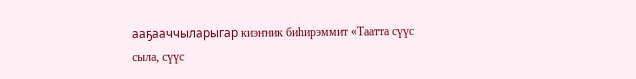ааҕааччыларыгар киэҥник биһирэммит «Таатта сүүс
сыла, сүүс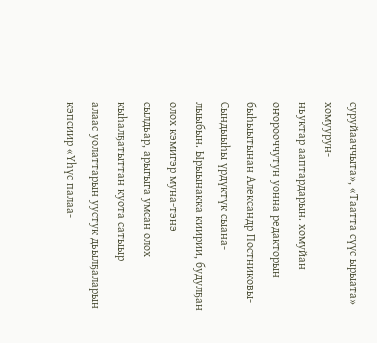суруйааччыта», «Таатта сүүс ырыата» хомуурун-
ньуктар ааптардарын. хомуйан оҥорооччутун уонна редакторын
быһыытынан Александр Постниковы-Сындыыһы үрдүктүк сыана-
лыыбын. Ырыынакка киирии, будулҕан олох кэмигэр муна-тэнэ
сылдьар, арыгыга умсан олох кыһалҕатыттан куота сатыыр
алаас уолаттарын уустук дьылҕаларын кэпсиир «Үһүс палаа-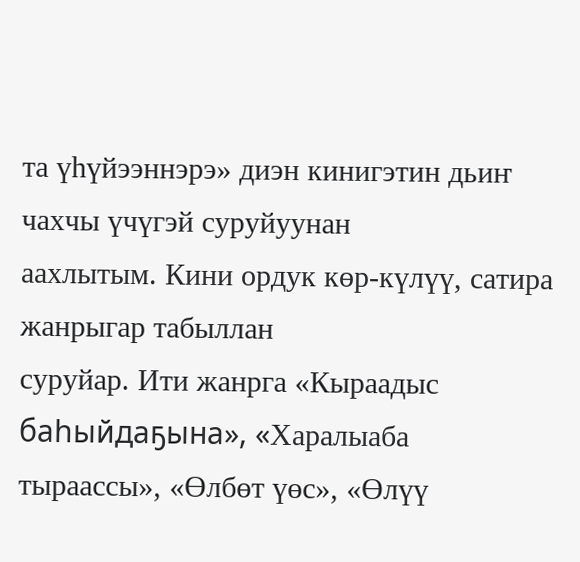та үһүйээннэрэ» диэн кинигэтин дьиҥ чахчы үчүгэй суруйуунан
аахлытым. Кини ордук көр-күлүү, сатира жанрыгар табыллан
суруйар. Ити жанрга «Кыраадыс баһыйдаҕына», «Харалыаба
тыраассы», «Өлбөт үөс», «Өлүү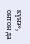күнэ», онтон да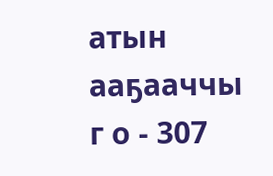атын ааҕааччы
г о - 307